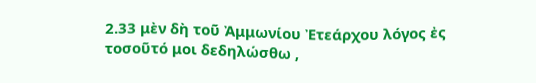2.33 μὲν δὴ τοῦ Ἀμμωνίου Ἐτεάρχου λόγος ἐς τοσοῦτό μοι δεδηλώσθω ,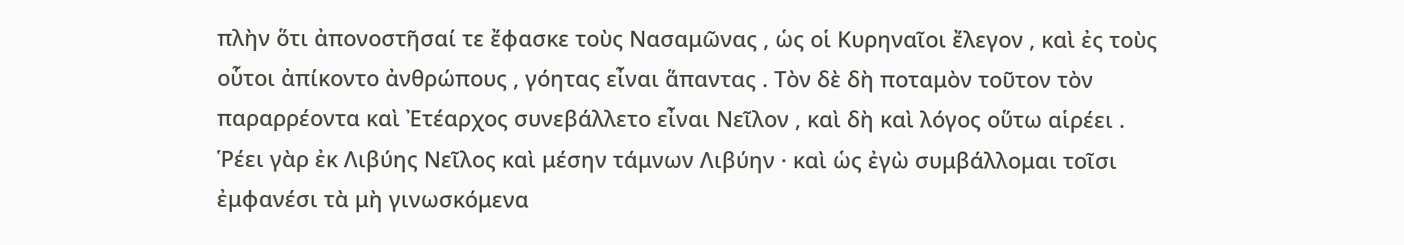πλὴν ὅτι ἀπονοστῆσαί τε ἔφασκε τοὺς Νασαμῶνας , ὡς οἱ Κυρηναῖοι ἔλεγον , καὶ ἐς τοὺς οὗτοι ἀπίκοντο ἀνθρώπους , γόητας εἶναι ἅπαντας . Τὸν δὲ δὴ ποταμὸν τοῦτον τὸν παραρρέοντα καὶ Ἐτέαρχος συνεβάλλετο εἶναι Νεῖλον , καὶ δὴ καὶ λόγος οὕτω αἱρέει . Ῥέει γὰρ ἐκ Λιβύης Νεῖλος καὶ μέσην τάμνων Λιβύην · καὶ ὡς ἐγὼ συμβάλλομαι τοῖσι ἐμφανέσι τὰ μὴ γινωσκόμενα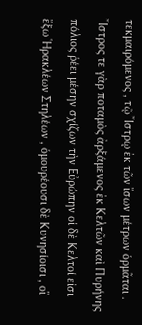τεκμαιρόμενος , τῷ Ἴστρῳ ἐκ τῶν ἴσων μέτρων ὁρμᾶται . Ἴστρος τε γὰρ ποταμὸς ἀρξάμενος ἐκ Κελτῶν καὶ Πυρήνης πόλιος ῥέει μέσην σχίζων τὴν Εὐρώπην οἱ δὲ Κελτοί εἰσι ἔξω Ἡρακλέων Στηλέων , ὁμουρέουσι δὲ Κυνησίοισι , οἳ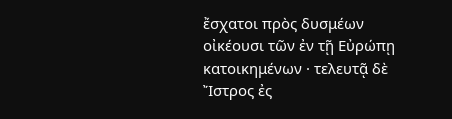ἔσχατοι πρὸς δυσμέων οἰκέουσι τῶν ἐν τῇ Εὐρώπῃ κατοικημένων · τελευτᾷ δὲ Ἴστρος ἐς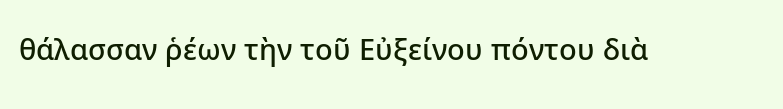θάλασσαν ῥέων τὴν τοῦ Εὐξείνου πόντου διὰ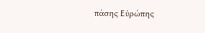πάσης Εὐρώπης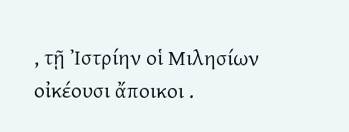, τῇ Ἰστρίην οἱ Μιλησίων οἰκέουσι ἄποικοι .